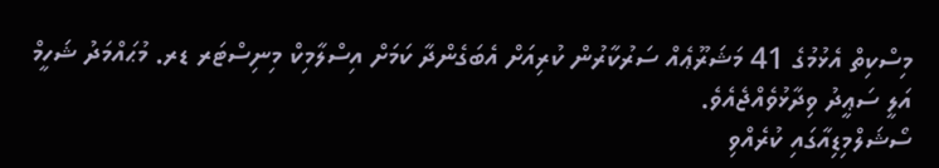މިސްކިތް އެޅުމުގެ 41 މަޝަރޫޢެއް ސަރުކާރުން ކުރިއަށް އެބަގެންދާ ކަމަށް އިސްލާމިކް މިނިސްޓަރ ޑރ. މުޙައްމަދު ޝަހީމް އަލީ ސަޢީދު ވިދާޅުވެއްޖެއެވެ.
ސޯޝަލްމިޑިއާގައި ކުރެއްވި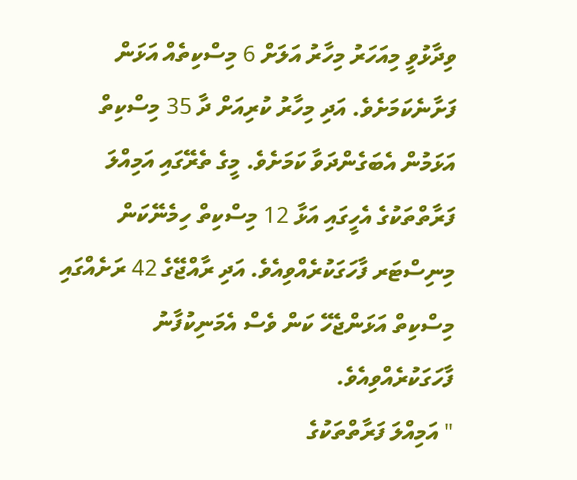ވިދާޅުވީ މިއަހަރު މިހާރު އަލަށް 6 މިސްކިތެއް އަޅަން ފަށާނެކަމަށެވެ. އަދި މިހާރު ކުރިއަށް ދާ 35 މިސްކިތް އަޅަމުން އެބަގެންދަވާ ކަމަށެވެ. މީގެ ތެރޭގައި އަމިއްލަ ފަރާތްތަކުގެ އެހީގައި އަޅާ 12 މިސްކިތް ހިމެނޭކަން މިނިސްޓަރ ފާހަގަކުރެއްވިއެވެ. އަދި ރާއްޖޭގެ 42 ރަށެއްގައި މިސްކިތް އަޅަންޖެހޭ ކަން ވެސް އެމަނިކުފާނު ފާހަގަކުރެއްވިއެވެ.
" އަމިއްލަ ފަރާތްތަކުގެ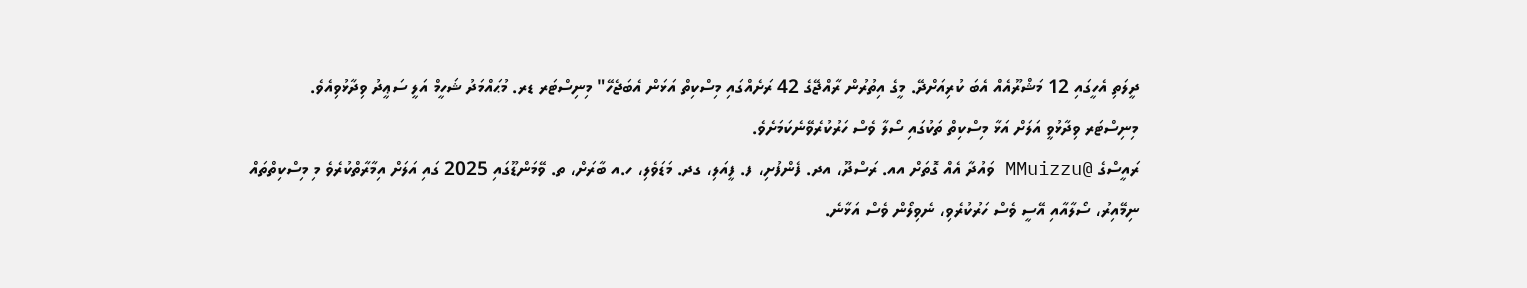ދީލަތި އެހީގައި 12 މަޝްރޫއެއް އެބަ ކުރިއަށްދޭ. މީގެ އިތުރުން ރާއްޖޭގެ 42 ރަށެއްގައި މިސްކިތް އަޅަން އެބަޖެހޭ" މިނިސްޓަރ ޑރ. މުޙައްމަދު ޝަހީމް އަލީ ސަޢީދު ވިދާޅުވިއެވެ.
މިނިސްޓަރ ވިދާޅުވީ އަލަށް އަޅާ މިސްކިތް ތަކުގައި ސޯލާ ވެސް ހަރުކުރެވޭނެކަމަށެވެ.
ރައީސްގެ @MMuizzu ވައުދާ އެއް ގޮތަށް އއ. ރަސްދޫ، އދ. ފެންފުށި، ފ. ފީއަލި، ގދ. މަޑަވެލި، ހ.އ ބާރަށް، ތ. ވޭމަންޑޫގައި 2025 ގައި އަލަށް އިމާރާތްކުރެވެ މި މިސްކިތްތައް ނިމޭއިރު، ސޯލާއާއި އޭސީ ވެސް ހަރުކުރެވި، ނެވިލޯން ވެސް އަޅާނެ.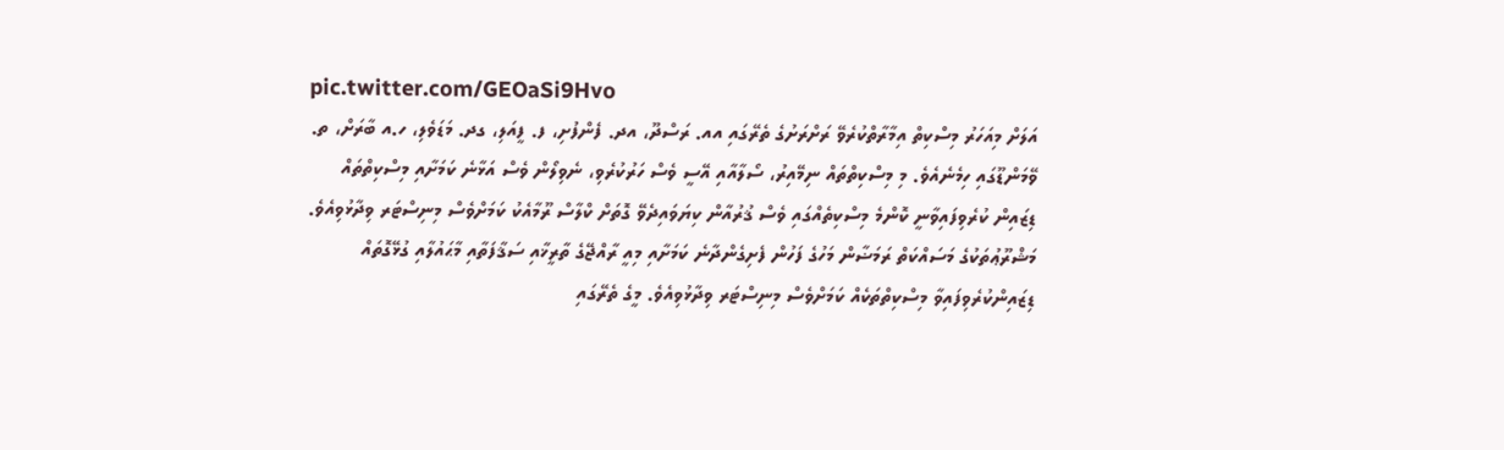pic.twitter.com/GEOaSi9Hvo
އަލަށް މިއަހަރު މިސްކިތް އިމާރާތްކުރެވޭ ރަށްރަށުގެ ތެރޭގައި އއ. ރަސްދޫ، އދ. ފެންފުށި، ފ. ފީއަލި، ގދ. މަޑަވެލި، ހ.އ ބާރަށް، ތ. ވޭމަންޑޫގައި ހިމެނެއެވެ. މި މިސްކިތްތައް ނިމޭއިރު، ސޯލާއާއި އޭސީ ވެސް ހަރުކުރެވި، ނެވިލޯން ވެސް އަޅާނެ ކަމަށާއި މިސްކިތްތައް ޑިޒައިން ކުރެވިފައިވާނީ ކޮންމެ މިސްކިތެއްގައި ވެސް ޤުރުއާން ކިޔަވައިދެވޭ ގޮތަށް ކްލާސް ރޫމާއެކު ކަމަށްވެސް މިނިސްޓަރ ވިދާޅުވިއެވެ.
މަޝްރޫޢުތަކުގެ މަސައްކަތް ރަމަޟާން މަހުގެ ފަހުން ފެށިގެންދާނެ ކަމަށާއި މިއީ ރާއްޖޭގެ ތާރީޚާއި ސަޤާފަތާއި މާޙައުލާއި ގުޅޭގޮތައް ޑިޒައިންކުރެވިފައިވާ މިސްކިތްތަކެއް ކަމަށްވެސް މިނިސްޓަރ ވިދާޅުވިއެވެ. މީގެ ތެރޭގައި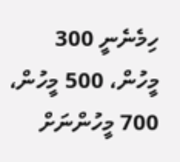ހިމެނެނީ 300 މީހުން، 500 މީހުން، 700 މީހުންނަށް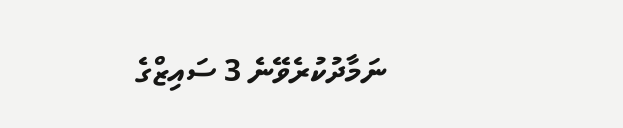ނަމާދުކުރެވޭނެ 3 ސައިޒްގެ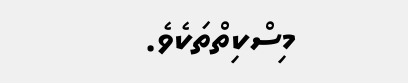މިސްކިތްތަކެވެ.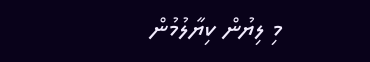މި ލިޔުން ކިޔާލުމުން